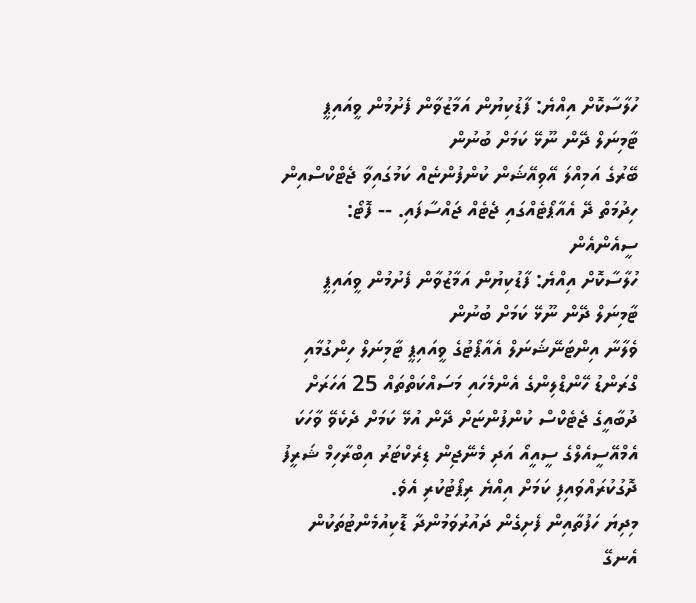ހުލާސާކޮށް އިއްޔެ: ފާޑުކިޔުން އަމާޒުވާން ފެށުމުން ވީއައިޕީ ޓާމިނަލް ދޭން ނޫޅޭ ކަމަށް ބުނުން
ބޭރުގެ އަމިއްލަ އޭވިއޭޝަން ކުންފުންޏެއް ކަމުގައިވާ ޖެޓްކްސްއިން ހިދުމަތް ދޭ އެއާޕޯޓެއްގައި ޖެޓެއް ޖައްސާފައި. -- ފޮޓޯ: ސީއެންއެން
ހުލާސާކޮށް އިއްޔެ: ފާޑުކިޔުން އަމާޒުވާން ފެށުމުން ވީއައިޕީ ޓާމިނަލް ދޭން ނޫޅޭ ކަމަށް ބުނުން
ވެލާނާ އިންޓަނޭޝަނަލް އެއާޕޯޓުގެ ވީއައިޕީ ޓާމިނަލް ހިންގުމާއި ގްރަންޑު ހޭންޑްލިންގެ އެންމެހައި މަސައްކަތްތައް 25 އަހަރަށް ދުބާއީގެ ޖެޓެކްސް ކުންފުންޏަށް ދޭން އުޅޭ ކަމަށް ދެކެވޭ ވާހަކަ އެމްއޭސީއެލްގެ ސީއީއޯ އަދި މެނޭޖިން ޑިރެކްޓަރު އިބްރާހިމް ޝަރީފު ދޮގުކުރައްވައިފި ކަމަށް އިއްޔެ ރިޕޯޓުކުރި އެވެ.
މިދިޔަ ހަފުތާއިން ފެށިގެން ދައުރުވަމުންދާ ޑޮކިއުމެންޓުތަކުން އެނގޭ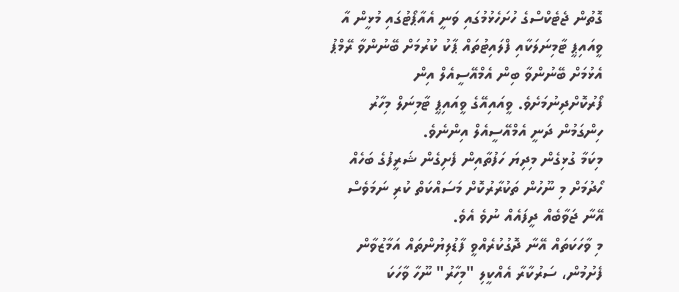ގޮތުން ޖެޓެކްސްގެ ހުށަހެޅުމުގައި ވަނީ އެއާޕޯޓުގައި މުޅީން އާ ވީއައިޕީ ޓާމިނަލަކާއި ފްލައިޓުތައް ޕާކު ކުރުމަށް ބޭނުންވާ ރޭމްޕު އެޅުމަށް ބޭނުންވާ ބިން އެމްއޭސީއެލް އިން ފޯރުކޮށްދިނުމަށެވެ. ވީއައިއޭގެ ވީއައިޕީ ޓާމިނަލް މިހާރު ހިންގަމުން ދަނީ އެމްއޭސީއެލް އިންނެވެ.
މިކަމާ ގުޅިގެން މިދިޔަ ހަފުތާއިން ފެށިގެން ޝަރީފުގެ ބަހެއް ހޯދުމަށް މި ނޫހުން ތަކުރާރުކޮށް މަސައްކަތް ކުރި ނަމަވެސް އޭނާ ޖަވާބެއް ދީފައެއް ނުވެ އެވެ.
މި ވާހަކަތައް އޭނާ ދޮގުކުރެއްވީ ފާޑުލިޔުންތައް އަމާޒުވާން ފެށުމުން، ސަރުކާރާ އެއްކީލި "މިހާރު" ނޫހާ ވާހަކަ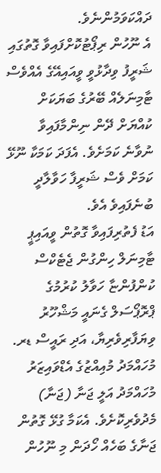ދައްކަވަމުންނެވެ.
އެ ނޫހުން ރިޕޯޓުކޮށްފައިވާ ގޮތުގައި ޝަރީފު ވިދާޅުވީ ވީއައިއޭގެ އެއްވެސް ޓާމިނަލެއް ބޭރުގެ ބަޔަކަށް ކުއްޔަށް ދޭން ނިންމާފައިވާ ނުވާނެ ކަމަށެވެ. އެފަދަ ކަމަކާ ނޫޅޭ ކަމަށް ވެސް ޝަރީފާ ހަވާލާދީ ބުނެފައިވެ އެވެ.
އަޑު ފެތުރިފައިވާ ގޮތުން ވީއައިޕީ ޓާމިނަލް ހިންގުން ޖެޓެކްސް ކުންފުންޏާ ހަވާލު ކުރުމުގެ ޕްރޮޕޯސަލް ގެނައީ މަޝްހޫރު ވިޔަފާރިވެރިޔާ، އަދި ރައީސް ޑރ. މުހައްމަދު މުއިއްޒުގެ އެޑްވައިޒަރު މުހައްމަދު އަލީ ޖަނާ (ޖަނާ) މެދުވެރިކޮށެވެ. އެކަމާ ގުޅޭ ގޮތުން ޖަނާގެ ބަހެއް ހޯދަން މި ނޫހުން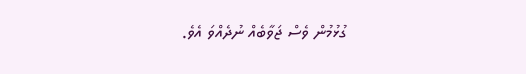ގުޅުމުން ވެސް ޖަވާބެއް ނުދެއްވަ އެވެ.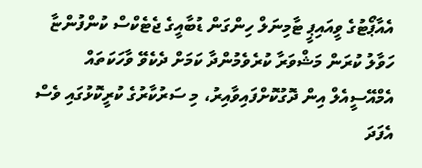އެއާޕޯޓުގެ ވީއައިޕީ ޓާމިނަލް ހިންގަން ޑުބާއީގެ ޖެޓެކްސް ކުންފުންޏާ ހަވާލު ކުރަން މަޝްވަރާ ކުރެވެމުންދާ ކަމަށް ދެކެވޭ ވާހަކަތައް އެމްއޭސީއެލް އިން ދޮގުކޮށްފައިވާއިރު، މި ސަރުކާރުގެ ކުރީކޮޅުގައި ވެސް އެފަދަ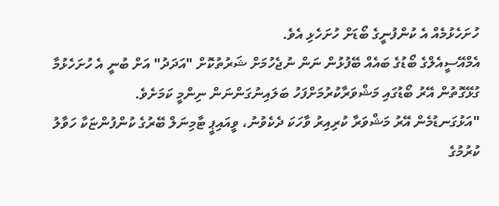ހުށަހެޅުމެއް އެ ކުންފުނީގެ ބޯޑަށް ހުށަހެޅި އެވެ.
އެމްއޭސީއެލްގެ ބޯޑުގެ ބައެއް ބޭފުޅުން ނަން ނުޖެހުމަށް ޝަރުތުކޮށް "އަދަދު" އަށް ބުނީ އެ ހުށަހެޅުމާ ގުޅޭގޮތުން އޭރު ބޯޑުގައި މަޝްވަރާކުރުމަށްފަހު ބަލައިނުގަންނަން ނިންމީ ކަމަށެވެ.
"އަޅުގަނޑުމެން އޭރު މަޝްވަރާ ކުރިއިރު ވާހަކަ ދެކެވުނު، ވީއައިޕީ ޓާމިނަލް ބޭރުގެ ކުންފުންޏަކާ ހަވާލު ކުރުމުގެ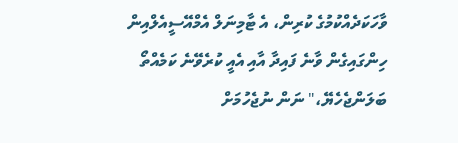ވާހަކަދެއްކުމުގެ ކުރިން، އެ ޓާމިނަލް އެމްއޭސީއެލްއިން ހިންގައިގެން ވާނެ ފައިދާ އާއި އެއީ ކުރެވޭނެ ކަމެއްތޯ ބަލަންޖެހެޔޭ،" ނަން ނުޖެހުމަށް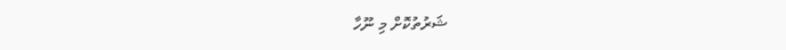ޝަރުތުކޮށް މި ނޫހާ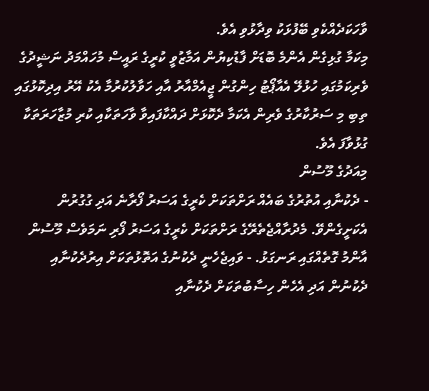ވާހަކަދެއްކެވި ބޭފުޅަކު ވިދާޅުވި އެވެ.
މިކަމާ ގުޅިގެން އެންމެ ބޮޑަށް ފާޑުކިޔުން އަމާޒުވީ ކުރީގެ ރައީސް މުހައްމަދު ނަޝީދުގެ ވެރިކަމުގައި ހުޅުލޭ އެއާޕޯޓު ހިންގުން ޖީއެމްއާރު އާއި ހަވާލުކުރުމާ އެކު އޭރު އިދިކޮޅުގައި ތިބި މި ސަރުކާރުގެ ވެރިން އެކަމާ ދެކޮޅަށް ދައްކާފައިވާ ވާހަތަކާއި ކުރި މުޒާހަރަތަކާ ގުޅުވާފަ އެވެ.
މިއަދުގެ މޫސުން
- ދެކުނާއި އުތުރުގެ ބައެއް ރަށްތަކަށް ކެރީގެ އަސަރު ފޯރާނެ އަދި ގުގުރުން އެކަށީގެންވޭ. މެދުރާއްޖެތެރޭގެ ރަށްތަކަށް ކެރީގެ އަސަރު ފޯރި ނަމަވެސް މޫސުން އާންމު ގޮތެއްގައި ރަނގަޅު. - ވައިޖެހެނީ ދެކުނުގެ އަތޮޅުތަކަށް އިރުދެކުނާއި ދެކުނުން އަދި އެހެން ހިސާބުތަކަށް ދެކުނާއި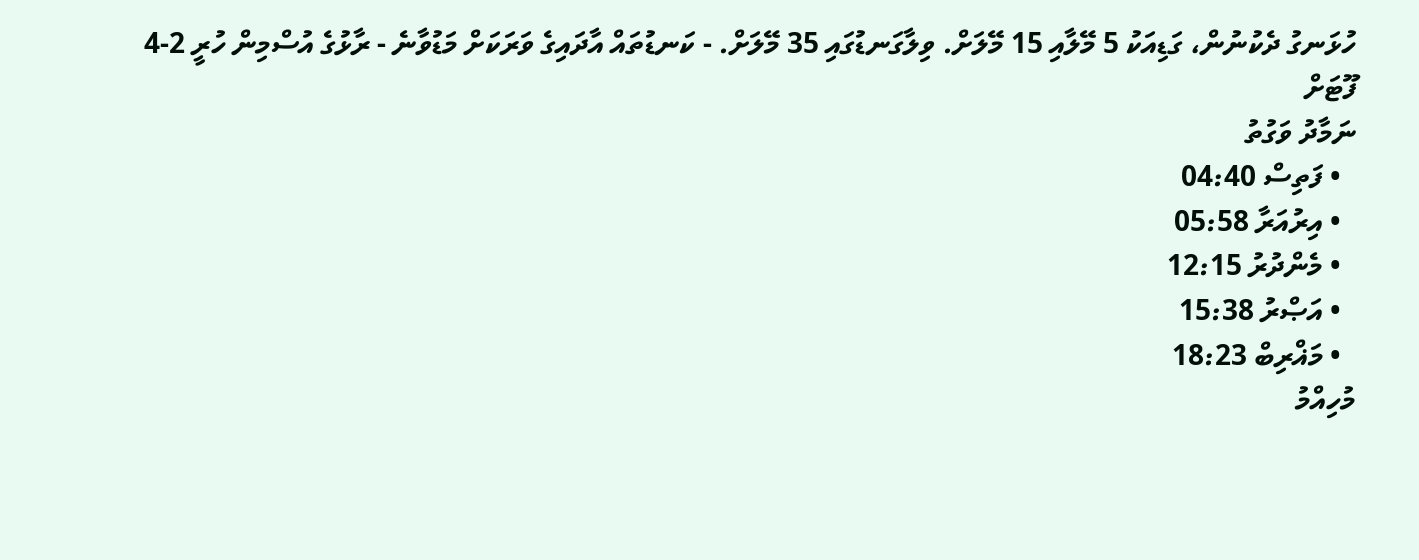ހުޅަނގު ދެކުނުން، ގަޑިއަކު 5 މޭލާއި 15 މޭލަށް. ވިލާގަނޑުގައި 35 މޭލަށް. - ކަނޑުތައް އާދައިގެ ވަރަކަށް މަޑުވާނެ - ރާޅުގެ އުސްމިން ހުރީ 2-4 ފޫޓަށް
ނަމާދު ވަގުތު
  • ފަތިސް 04:40
  • އިރުއަރާ 05:58
  • މެންދުރު 12:15
  • އަޞްރު 15:38
  • މަޣްރިބް 18:23
މުހިއްމު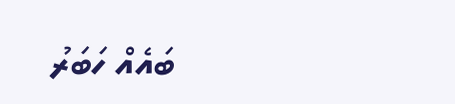ބައެއް ހަބަރު